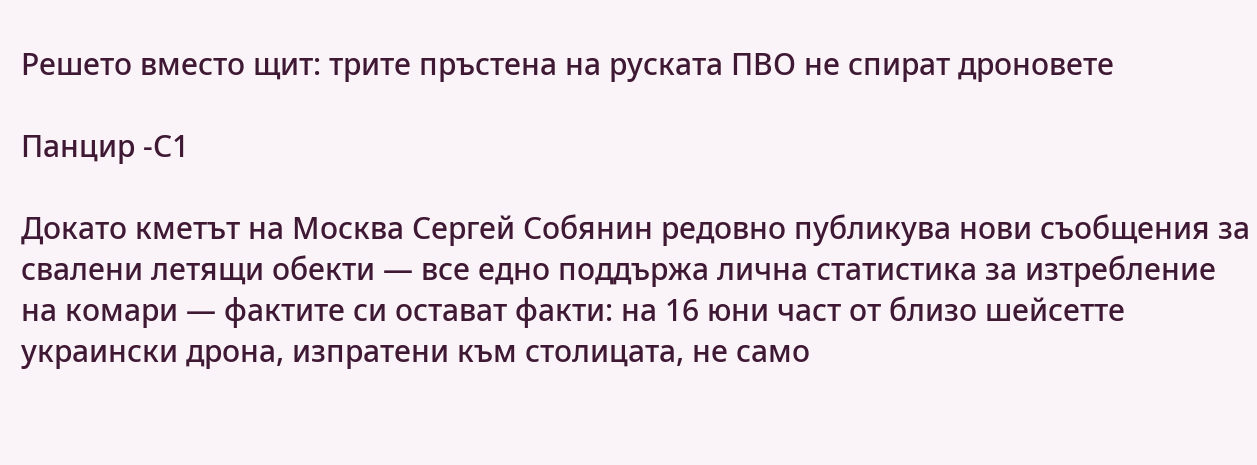Решето вместо щит: трите пръстена на руската ПВО не спират дроновете

Панцир -С1

Докато кметът на Москва Сергей Собянин редовно публикува нови съобщения за свалени летящи обекти — все едно поддържа лична статистика за изтребление на комари — фактите си остават факти: на 16 юни част от близо шейсетте украински дрона, изпратени към столицата, не само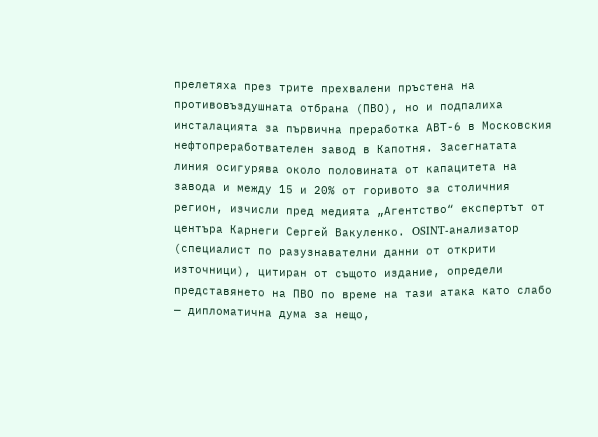прелетяха през трите прехвалени пръстена на противовъздушната отбрана (ПВО), но и подпалиха инсталацията за първична преработка АВТ-6 в Московския нефтопреработвателен завод в Капотня. Засегнатата линия осигурява около половината от капацитета на завода и между 15 и 20% от горивото за столичния регион, изчисли пред медията „Агентство“ експертът от центъра Карнеги Сергей Вакуленко. OSINT-анализатор (специалист по разузнавателни данни от открити източници), цитиран от същото издание, определи представянето на ПВО по време на тази атака като слабо — дипломатична дума за нещо,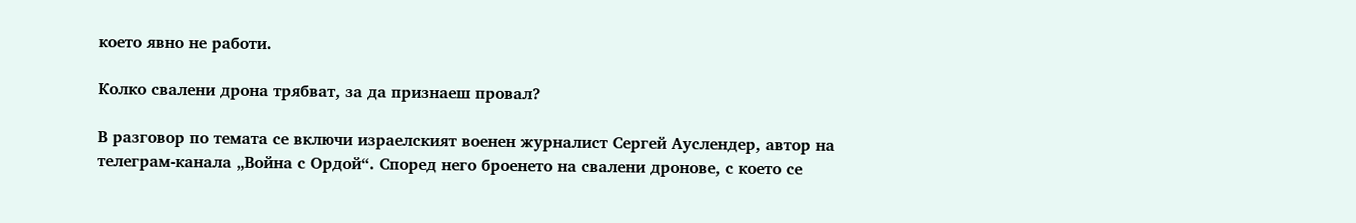което явно не работи.

Колко свалени дрона трябват, за да признаеш провал?

В разговор по темата се включи израелският военен журналист Сергей Ауслендер, автор на телеграм-канала „Война с Ордой“. Според него броенето на свалени дронове, с което се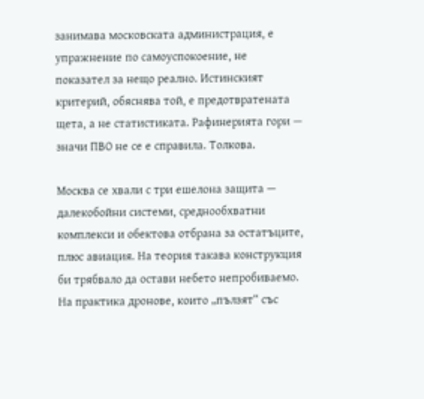занимава московската администрация, е упражнение по самоуспокоение, не показател за нещо реално. Истинският критерий, обяснява той, е предотвратената щета, а не статистиката. Рафинерията гори — значи ПВО не се е справила. Толкова.

Москва се хвали с три ешелона защита — далекобойни системи, среднообхватни комплекси и обектова отбрана за остатъците, плюс авиация. На теория такава конструкция би трябвало да остави небето непробиваемо. На практика дронове, които „пълзят“ със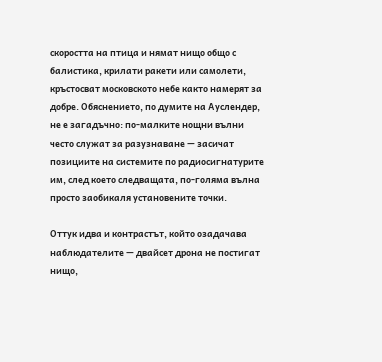скоростта на птица и нямат нищо общо с балистика, крилати ракети или самолети, кръстосват московското небе както намерят за добре. Обяснението, по думите на Ауслендер, не е загадъчно: по-малките нощни вълни често служат за разузнаване — засичат позициите на системите по радиосигнатурите им, след което следващата, по-голяма вълна просто заобикаля установените точки.

Оттук идва и контрастът, който озадачава наблюдателите — двайсет дрона не постигат нищо,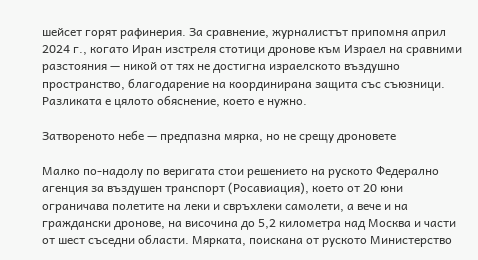шейсет горят рафинерия. За сравнение, журналистът припомня април 2024 г., когато Иран изстреля стотици дронове към Израел на сравними разстояния — никой от тях не достигна израелското въздушно пространство, благодарение на координирана защита със съюзници. Разликата е цялото обяснение, което е нужно.

Затвореното небе — предпазна мярка, но не срещу дроновете

Малко по-надолу по веригата стои решението на руското Федерално агенция за въздушен транспорт (Росавиация), което от 20 юни ограничава полетите на леки и свръхлеки самолети, а вече и на граждански дронове, на височина до 5,2 километра над Москва и части от шест съседни области. Мярката, поискана от руското Министерство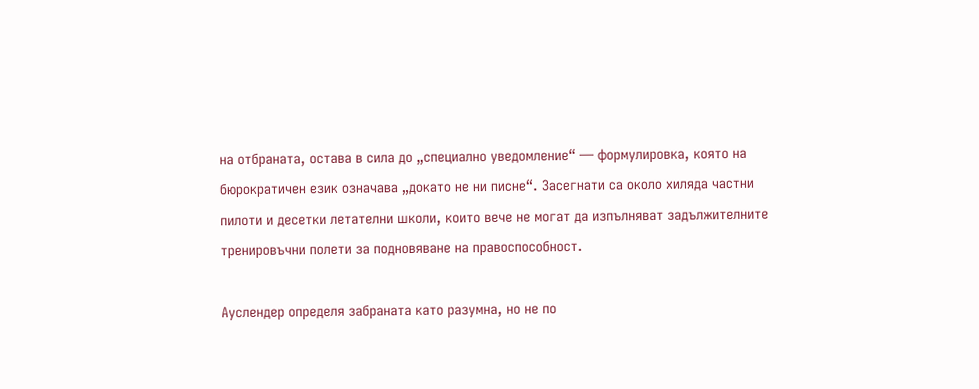на отбраната, остава в сила до „специално уведомление“ — формулировка, която на бюрократичен език означава „докато не ни писне“. Засегнати са около хиляда частни пилоти и десетки летателни школи, които вече не могат да изпълняват задължителните тренировъчни полети за подновяване на правоспособност.

Ауслендер определя забраната като разумна, но не по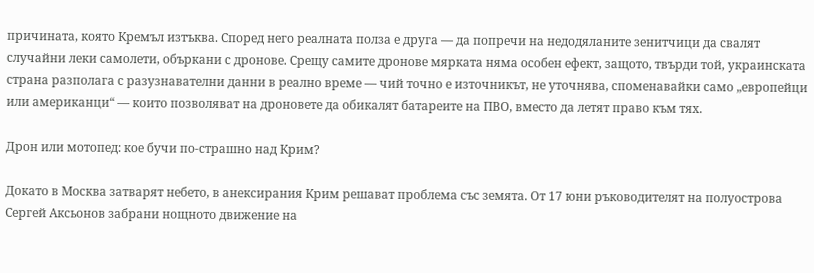причината, която Кремъл изтъква. Според него реалната полза е друга — да попречи на недодяланите зенитчици да свалят случайни леки самолети, объркани с дронове. Срещу самите дронове мярката няма особен ефект, защото, твърди той, украинската страна разполага с разузнавателни данни в реално време — чий точно е източникът, не уточнява, споменавайки само „европейци или американци“ — които позволяват на дроновете да обикалят батареите на ПВО, вместо да летят право към тях.

Дрон или мотопед: кое бучи по-страшно над Крим?

Докато в Москва затварят небето, в анексирания Крим решават проблема със земята. От 17 юни ръководителят на полуострова Сергей Аксьонов забрани нощното движение на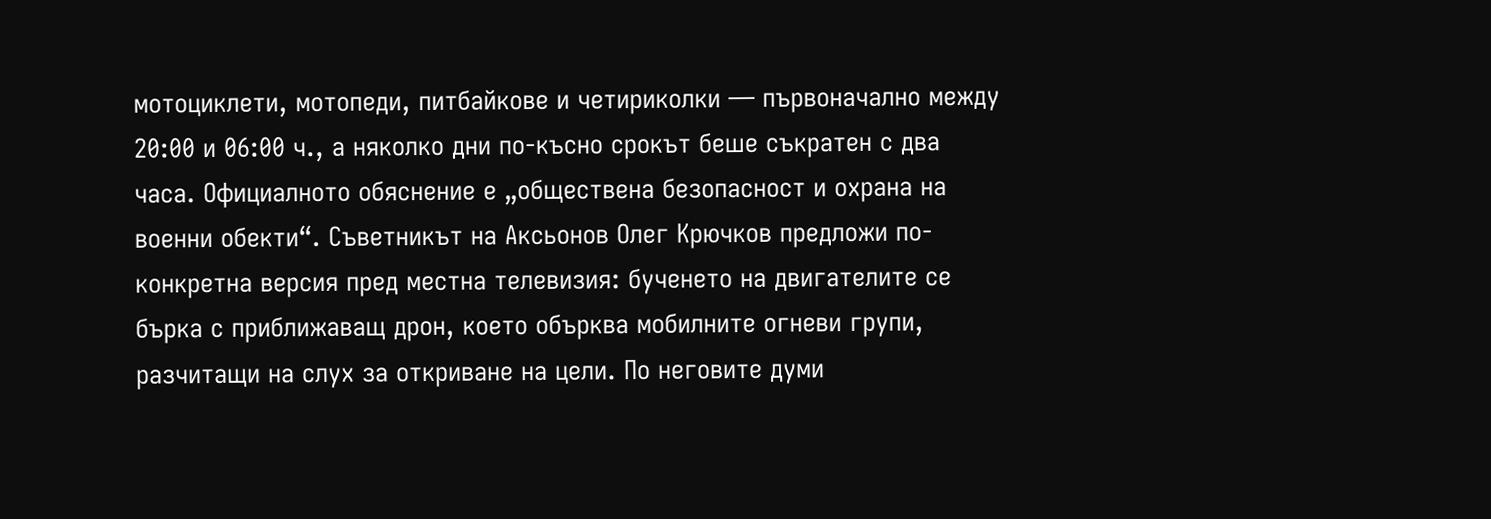мотоциклети, мотопеди, питбайкове и четириколки — първоначално между 20:00 и 06:00 ч., а няколко дни по-късно срокът беше съкратен с два часа. Официалното обяснение е „обществена безопасност и охрана на военни обекти“. Съветникът на Аксьонов Олег Крючков предложи по-конкретна версия пред местна телевизия: бученето на двигателите се бърка с приближаващ дрон, което обърква мобилните огневи групи, разчитащи на слух за откриване на цели. По неговите думи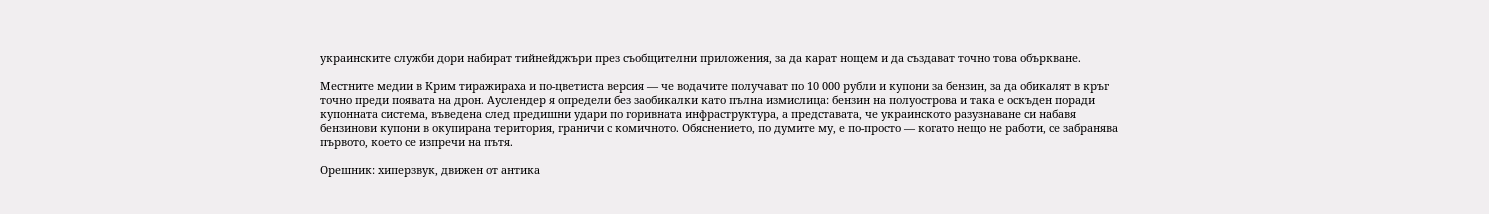украинските служби дори набират тийнейджъри през съобщителни приложения, за да карат нощем и да създават точно това объркване.

Местните медии в Крим тиражираха и по-цветиста версия — че водачите получават по 10 000 рубли и купони за бензин, за да обикалят в кръг точно преди появата на дрон. Ауслендер я определи без заобикалки като пълна измислица: бензин на полуострова и така е оскъден поради купонната система, въведена след предишни удари по горивната инфраструктура, а представата, че украинското разузнаване си набавя бензинови купони в окупирана територия, граничи с комичното. Обяснението, по думите му, е по-просто — когато нещо не работи, се забранява първото, което се изпречи на пътя.

Орешник: хиперзвук, движен от антика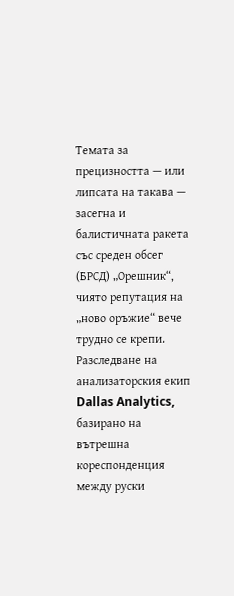Темата за прецизността — или липсата на такава — засегна и балистичната ракета със среден обсег (БРСД) „Орешник“, чиято репутация на „ново оръжие“ вече трудно се крепи. Разследване на анализаторския екип Dallas Analytics, базирано на вътрешна кореспонденция между руски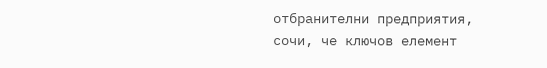отбранителни предприятия, сочи, че ключов елемент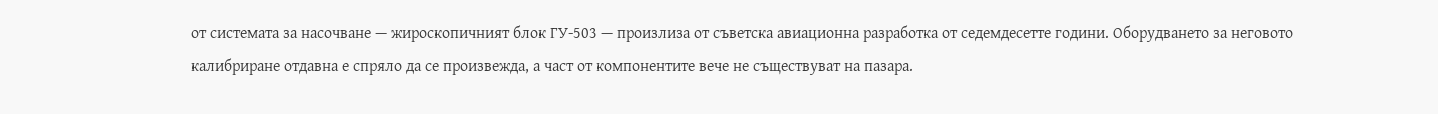от системата за насочване — жироскопичният блок ГУ-503 — произлиза от съветска авиационна разработка от седемдесетте години. Оборудването за неговото калибриране отдавна е спряло да се произвежда, а част от компонентите вече не съществуват на пазара.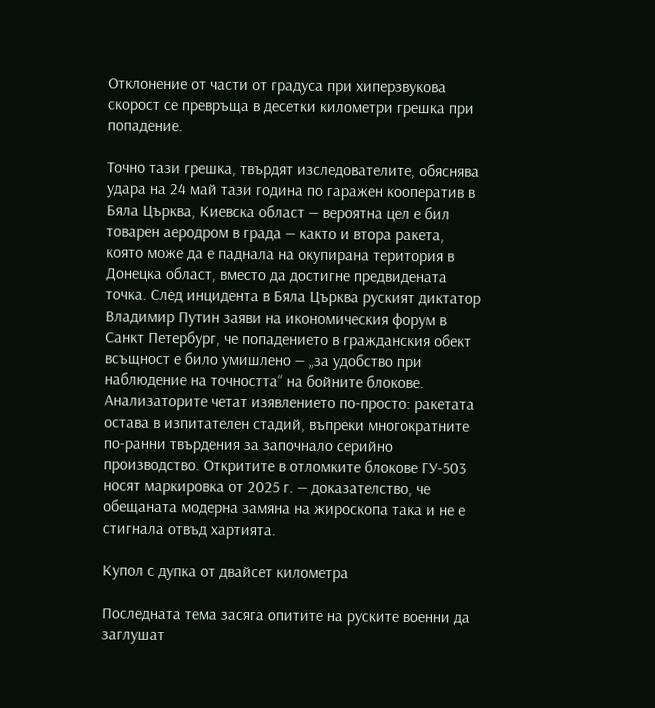Отклонение от части от градуса при хиперзвукова скорост се превръща в десетки километри грешка при попадение.

Точно тази грешка, твърдят изследователите, обяснява удара на 24 май тази година по гаражен кооператив в Бяла Църква, Киевска област — вероятна цел е бил товарен аеродром в града — както и втора ракета, която може да е паднала на окупирана територия в Донецка област, вместо да достигне предвидената точка. След инцидента в Бяла Църква руският диктатор Владимир Путин заяви на икономическия форум в Санкт Петербург, че попадението в гражданския обект всъщност е било умишлено — „за удобство при наблюдение на точността“ на бойните блокове. Анализаторите четат изявлението по-просто: ракетата остава в изпитателен стадий, въпреки многократните по-ранни твърдения за започнало серийно производство. Откритите в отломките блокове ГУ-503 носят маркировка от 2025 г. — доказателство, че обещаната модерна замяна на жироскопа така и не е стигнала отвъд хартията.

Купол с дупка от двайсет километра

Последната тема засяга опитите на руските военни да заглушат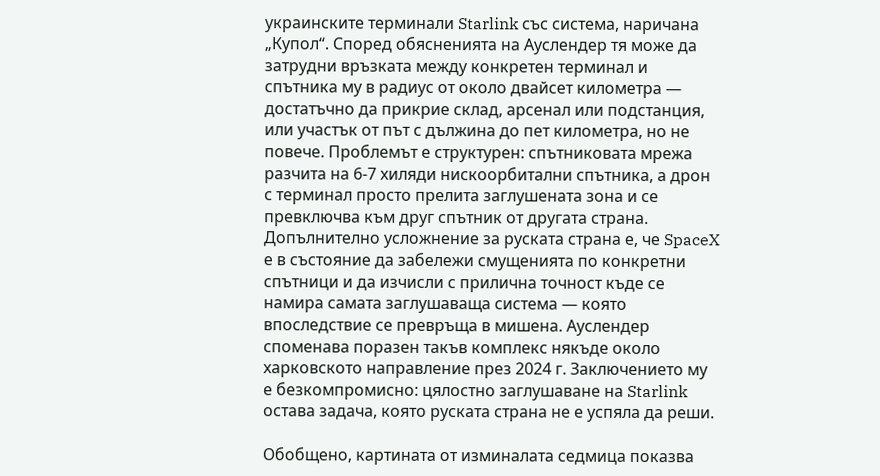украинските терминали Starlink със система, наричана „Купол“. Според обясненията на Ауслендер тя може да затрудни връзката между конкретен терминал и спътника му в радиус от около двайсет километра — достатъчно да прикрие склад, арсенал или подстанция, или участък от път с дължина до пет километра, но не повече. Проблемът е структурен: спътниковата мрежа разчита на 6-7 хиляди нискоорбитални спътника, а дрон с терминал просто прелита заглушената зона и се превключва към друг спътник от другата страна. Допълнително усложнение за руската страна е, че SpaceX е в състояние да забележи смущенията по конкретни спътници и да изчисли с прилична точност къде се намира самата заглушаваща система — която впоследствие се превръща в мишена. Ауслендер споменава поразен такъв комплекс някъде около харковското направление през 2024 г. Заключението му е безкомпромисно: цялостно заглушаване на Starlink остава задача, която руската страна не е успяла да реши.

Обобщено, картината от изминалата седмица показва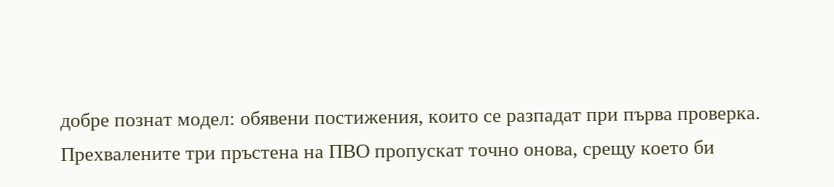добре познат модел: обявени постижения, които се разпадат при първа проверка. Прехвалените три пръстена на ПВО пропускат точно онова, срещу което би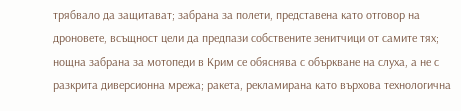трябвало да защитават; забрана за полети, представена като отговор на дроновете, всъщност цели да предпази собствените зенитчици от самите тях; нощна забрана за мотопеди в Крим се обяснява с объркване на слуха, а не с разкрита диверсионна мрежа; ракета, рекламирана като върхова технологична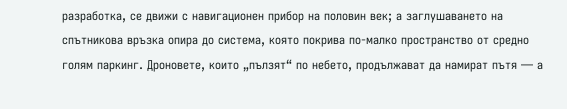разработка, се движи с навигационен прибор на половин век; а заглушаването на спътникова връзка опира до система, която покрива по-малко пространство от средно голям паркинг. Дроновете, които „пълзят“ по небето, продължават да намират пътя — а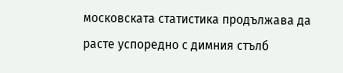московската статистика продължава да расте успоредно с димния стълб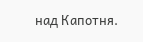над Капотня.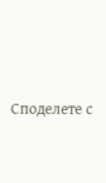Споделете с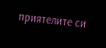приятелите си